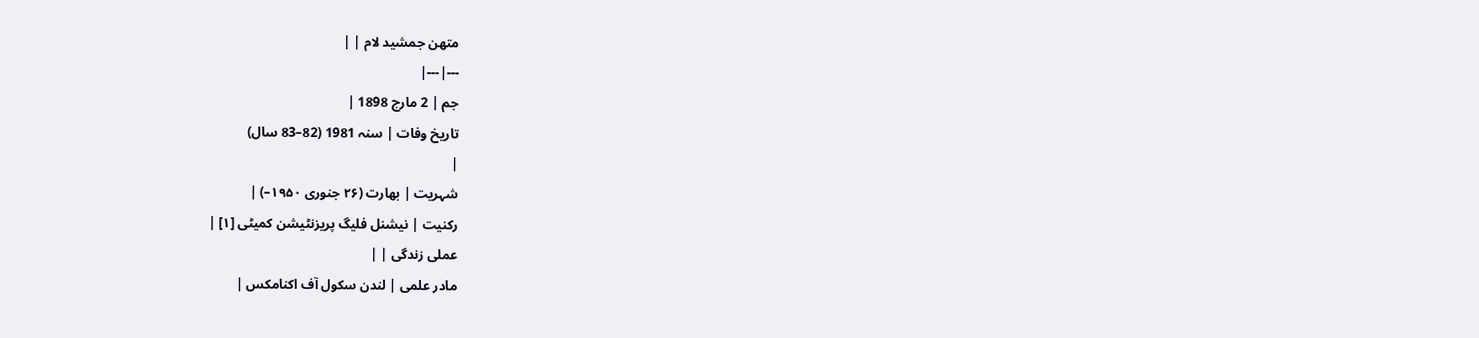متھن جمشید لام | |
---|---|
جم | 2 مارچ 1898 |
تاریخ وفات | سنہ 1981 (82–83 سال)
|
شہریت | بھارت (۲۶ جنوری ۱۹۵۰–) |
رکنیت | نیشنل فلیگ پریزنٹیشن کمیٹی [۱] |
عملی زندگی | |
مادر علمی | لندن سکول آف اکنامکس |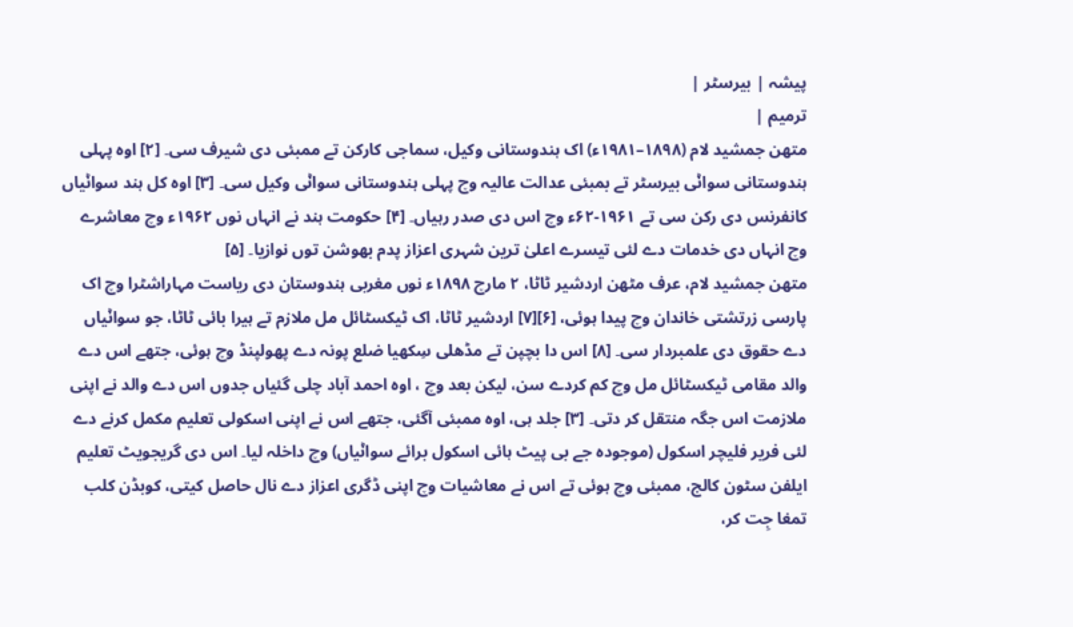پیشہ | بیرسٹر |
ترمیم |
متھن جمشید لام (۱۸۹۸–۱۹۸۱ء) اک ہندوستانی وکیل، سماجی کارکن تے ممبئی دی شیرف سی۔ [۲] اوہ پہلی ہندوستانی سواݨی بیرسٹر تے بمبئی عدالت عالیہ وچ پہلی ہندوستانی سواݨی وکیل سی۔ [۳] اوہ کل ہند سواݨیاں کانفرنس دی رکن سی تے ۱۹۶۱-۶۲ء وچ اس دی صدر رہیاں۔ [۴] حکومت ہند نے انہاں نوں ۱۹۶۲ء وچ معاشرے وچ انہاں دی خدمات دے لئی تیسرے اعلیٰ ترین شہری اعزاز پدم بھوشن توں نوازیا۔ [۵]
متھن جمشید لام، عرف مٹھن اردشیر ٹاٹا، ۲ مارچ ۱۸۹۸ء نوں مغربی ہندوستان دی ریاست مہاراشٹرا وچ اک پارسی زرتشتی خاندان وچ پیدا ہوئی، [۶][۷] اردشیر ٹاٹا، اک ٹیکسٹائل مل ملازم تے ہیرا بائی ٹاٹا، جو سواݨیاں دے حقوق دی علمبردار سی۔ [۸] اس دا بچپن تے مڈھلی سِکھیا ضلع پونہ دے پھولپنڈ وچ ہوئی، جتھے اس دے والد مقامی ٹیکسٹائل مل وچ کم کردے سن، لیکن بعد وچ ، اوہ احمد آباد چلی گئياں جدوں اس دے والد نے اپنی ملازمت اس جگہ منتقل کر دتی۔ [۳] جلد ہی، اوہ ممبئی آگئی، جتھے اس نے اپنی اسکولی تعلیم مکمل کرنے دے لئی فریر فلیچر اسکول (موجودہ جے بی پیٹ ہائی اسکول برائے سواݨیاں) وچ داخلہ لیا۔ اس دی گریجویٹ تعلیم ایلفن سٹون کالج، ممبئی وچ ہوئی تے اس نے معاشیات وچ اپنی ڈگری اعزاز دے نال حاصل کيتی، کوبڈن کلب تمغا جِت کر،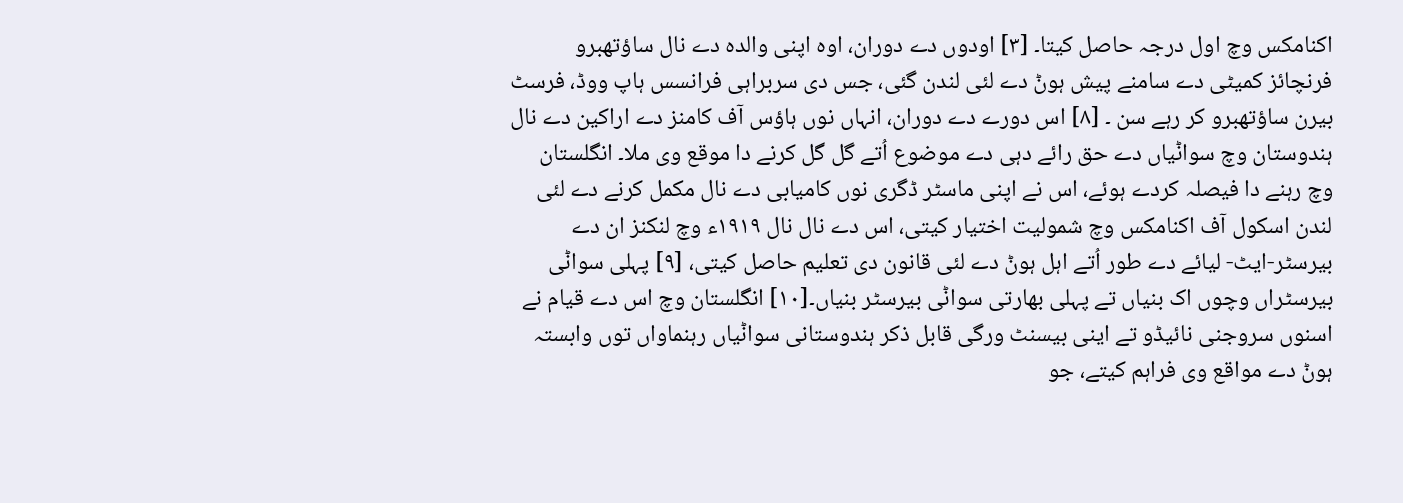اکنامکس وچ اول درجہ حاصل کيتا۔ [۳] اودوں دے دوران، اوہ اپنی والدہ دے نال ساؤتھبرو فرنچائز کمیٹی دے سامنے پیش ہوݨ دے لئی لندن گئی، جس دی سربراہی فرانسس ہاپ ووڈ، فرسٹ بیرن ساؤتھبرو کر رہے سن ۔ [۸] اس دورے دے دوران، انہاں نوں ہاؤس آف کامنز دے اراکین دے نال ہندوستان وچ سواݨیاں دے حق رائے دہی دے موضوع اُتے گل گل کرنے دا موقع وی ملا۔ انگلستان وچ رہنے دا فیصلہ کردے ہوئے، اس نے اپنی ماسٹر ڈگری نوں کامیابی دے نال مکمل کرنے دے لئی لندن اسکول آف اکنامکس وچ شمولیت اختیار کيتی، اس دے نال نال ۱۹۱۹ء وچ لنکنز ان دے بیرسٹر-ایٹ- لیائے دے طور اُتے اہل ہوݨ دے لئی قانون دی تعلیم حاصل کيتی، [۹] پہلی سواݨی بیرسٹراں وچوں اک بنیاں تے پہلی بھارتی سواݨی بیرسٹر بنیاں۔[۱۰] انگلستان وچ اس دے قیام نے اسنوں سروجنی نائیڈو تے اینی بیسنٹ ورگی قابل ذکر ہندوستانی سواݨیاں رہنماواں توں وابستہ ہوݨ دے مواقع وی فراہم کيتے، جو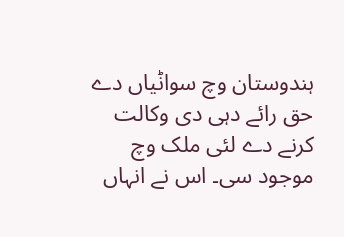ہندوستان وچ سواݨیاں دے حق رائے دہی دی وکالت کرنے دے لئی ملک وچ موجود سی۔ اس نے انہاں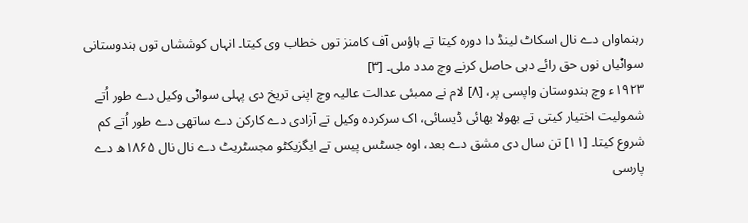رہنماواں دے نال اسکاٹ لینڈ دا دورہ کيتا تے ہاؤس آف کامنز توں خطاب وی کيتا۔ انہاں کوششاں توں ہندوستانی سواݨیاں نوں حق رائے دہی حاصل کرنے وچ مدد ملی۔ [۳]
۱۹۲۳ء وچ ہندوستان واپسی پر، [۸] لام نے ممبئی عدالت عالیہ وچ اپنی تریخ دی پہلی سواݨی وکیل دے طور اُتے شمولیت اختیار کيتی تے بھولا بھائی ڈیسائی، اک سرکردہ وکیل تے آزادی دے کارکن دے ساتھی دے طور اُتے کم شروع کيتا۔ [۱۱] تن سال دی مشق دے بعد، اوہ جسٹس پیس تے ایگزیکٹو مجسٹریٹ دے نال نال ۱۸۶۵ھ دے پارسی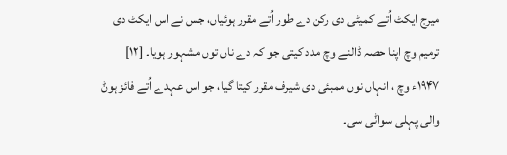میرج ایکٹ اُتے کمیٹی دی رکن دے طور اُتے مقرر ہوئیاں، جس نے اس ایکٹ دی ترمیم وچ اپنا حصہ ڈالنے وچ مدد کيتی جو کہ دے ناں توں مشہور ہويا۔ [۱۲] ۱۹۴۷ء وچ ، انہاں نوں ممبئی دی شیرف مقرر کيتا گیا، جو اس عہدے اُتے فائز ہوݨ والی پہلی سواݨی سی۔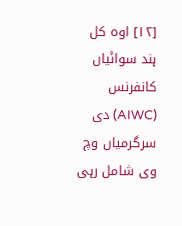[۱۲] اوہ کل ہند سواݨیاں کانفرنس (AIWC) دی سرگرمیاں وچ وی شامل رہی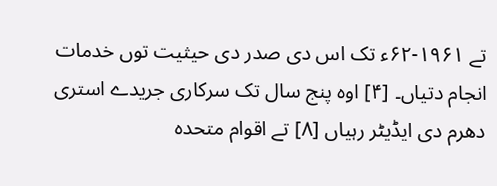تے ۱۹۶۱-۶۲ء تک اس دی صدر دی حیثیت توں خدمات انجام دتیاں۔ [۴] اوہ پنج سال تک سرکاری جریدے استری دھرم دی ایڈیٹر رہیاں [۸] تے اقوام متحدہ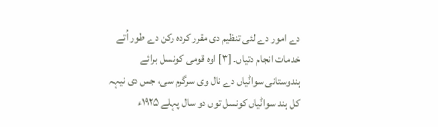دے امور دے لئی تنظیم دی مقرر کردہ رکن دے طور اُتے خدمات انجام دتیاں۔ [۳] اوہ قومی کونسل برائے ہندوستانی سواݨیاں دے نال وی سرگرم سی، جس دی نیہہ کل ہند سواݨیاں کونسل توں دو سال پہلے ۱۹۲۵ء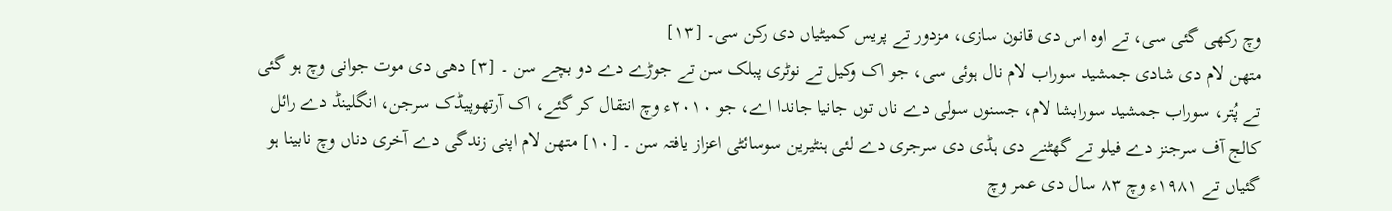وچ رکھی گئی سی، تے اوہ اس دی قانون سازی، مزدور تے پریس کمیٹیاں دی رکن سی۔ [۱۳]
متھن لام دی شادی جمشید سوراب لام نال ہوئی سی، جو اک وکیل تے نوٹری پبلک سن تے جوڑے دے دو بچے سن ۔ [۳] دھی دی موت جوانی وچ ہو گئی تے پُتر، سوراب جمشید سورابشا لام، جسنوں سولی دے ناں توں جانیا جاندا اے، جو ۲۰۱۰ء وچ انتقال کر گئے، اک آرتھوپیڈک سرجن، انگلینڈ دے رائل کالج آف سرجنز دے فیلو تے گھٹنے دی ہڈی دی سرجری دے لئی ہنٹیرین سوسائٹی اعزاز یافتہ سن ۔ [۱۰] متھن لام اپنی زندگی دے آخری دناں وچ نابینا ہو گئياں تے ۱۹۸۱ء وچ ۸۳ سال دی عمر وچ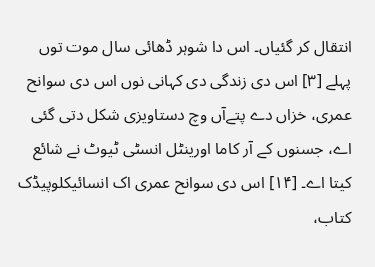انتقال کر گئياں۔ اس دا شوہر ڈھائی سال موت توں پہلے [۳] اس دی زندگی دی کہانی نوں اس دی سوانح عمری، خزاں دے پتےآں وچ دستاویزی شکل دتی گئی اے، جسنوں کے آر کاما اورینٹل انسٹی ٹیوٹ نے شائع کيتا اے۔ [۱۴] اس دی سوانح عمری اک انسائیکلوپیڈک کتاب،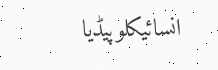انسائیکلوپیڈیا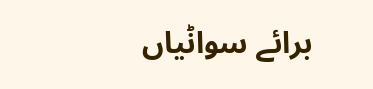برائے سواݨیاں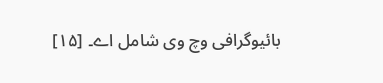بائیوگرافی وچ وی شامل اے۔ [۱۵]